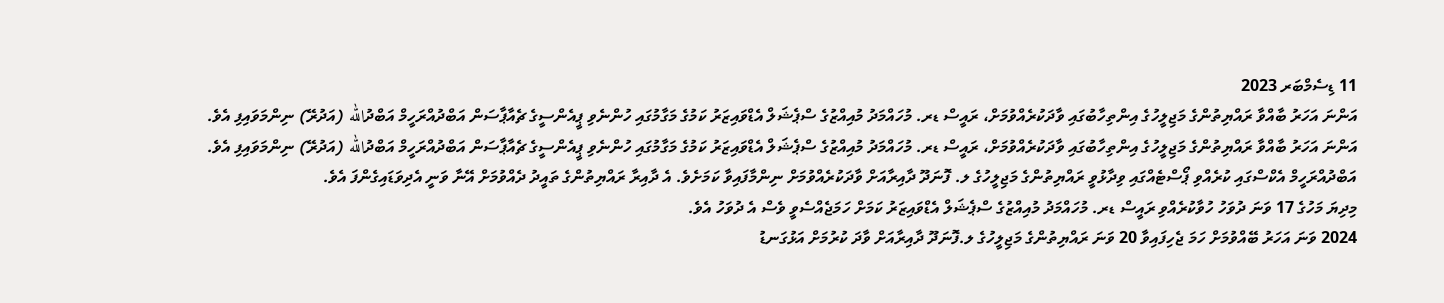11 ޑިސެމްބަރ 2023
އަންނަ އަހަރު ބާއްވާ ރައްޔިތުންގެ މަޖިލީހުގެ އިންތިހާބުގައި ވާދަކުރެއްވުމަށް، ރައީސް ޑރ. މުހައްމަދު މުއިއްޒުގެ ސްޕެޝަލް އެޑްވައިޒަރު ކަމުގެ މަގާމުގައި ހުންނެވި ޕީއެންސީގެ ޗެއާޕާސަން އަބްދުއްރަހީމް އަބްދުالله (އަދުރޭ) ނިންމަވައިފި އެވެ.
އަންނަ އަހަރު ބާއްވާ ރައްޔިތުންގެ މަޖިލީހުގެ އިންތިހާބުގައި ވާދަކުރެއްވުމަށް، ރައީސް ޑރ. މުހައްމަދު މުއިއްޒުގެ ސްޕެޝަލް އެޑްވައިޒަރު ކަމުގެ މަގާމުގައި ހުންނެވި ޕީއެންސީގެ ޗެއާޕާސަން އަބްދުއްރަހީމް އަބްދުالله (އަދުރޭ) ނިންމަވައިފި އެވެ.
އަބްދުއްރަހީމް އެކްސްގައި ކުރެއްވި ޕޯސްޓެއްގައި ވިދާޅުވީ ރައްޔިތުންގެ މަޖިލީހުގެ ލ. ފޮނަދޫ ދާއިރާއަށް ވާދަކުރެއްވުމަށް ނިންމާފައިވާ ކަމަށެވެ. އެ ދާއިރާ ރައްޔިތުންގެ ތައީދު ދެއްވުމަށް އޭނާ ވަނީ އެދިވަޑައިގެންފަ އެވެ.
މިދިޔަ މަހުގެ 17 ވަނަ ދުވަހު ހުވާކުރެއްވި ރައީސް ޑރ. މުހައްމަދު މުއިއްޒުގެ ސްޕެޝަލް އެޑްވައިޒަރު ކަމަށް ހަމަޖެއްސެވީ ވެސް އެ ދުވަހު އެވެ.
2024 ވަނަ އަހަރު ބޭއްވުމަށް ހަމަ ޖެހިފައިވާ 20 ވަނަ ރައްޔިތުންގެ މަޖިލީހުގެ ލ.ފޮނަދޫ ދާއިރާއަށް ވާދަ ކުރުމަށް އަޅުގަނޑު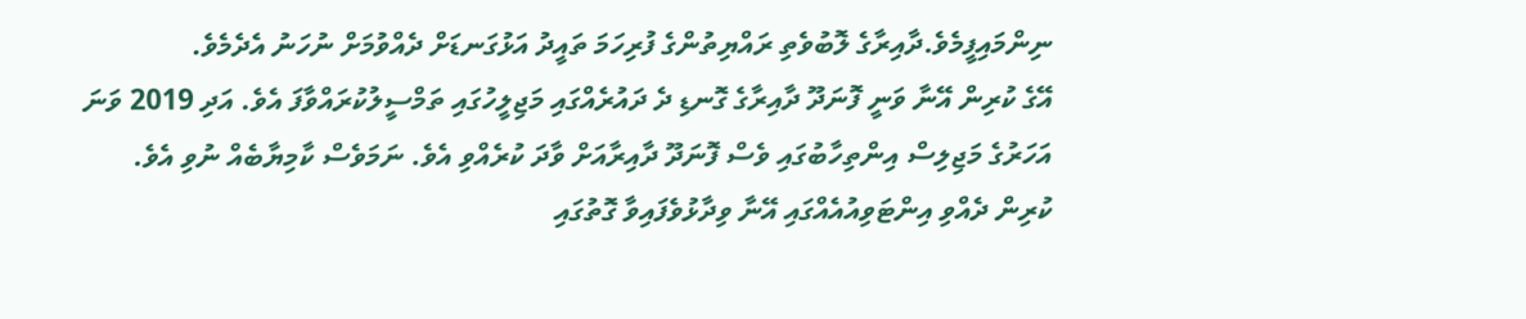ނިންމައިފީމެވެ.ދާއިރާގެ ލޮބުވެތި ރައްޔިތުންގެ ފުރިހަމަ ތައީދު އަޅުގަނޑަށް ދެއްވުމަށް ނުހަނު އެދެމެވެ.
އޭގެ ކުރިން އޭނާ ވަނީ ފޮނަދޫ ދާއިރާގެ ގޮނޑި ދެ ދައުރެއްގައި މަޖިލީހުގައި ތަމްސީލުކުރައްވާފަ އެވެ. އަދި 2019 ވަނަ އަހަރުގެ މަޖިލިސް އިންތިހާބުގައި ވެސް ފޮނަދޫ ދާއިރާއަށް ވާދަ ކުރެއްވި އެވެ. ނަމަވެސް ކާމިޔާބެއް ނުވި އެވެ.
ކުރިން ދެއްވި އިންޓަވިއުއެއްގައި އޭނާ ވިދާޅުވެފައިވާ ގޮތުގައި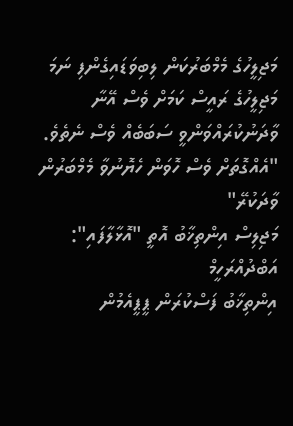މަޖިލީހުގެ މެމްބަރުކަން ލިބިވަޑައިގެންފި ނަމަ މަޖިލީހުގެ ރައީސް ކަމަށް ވެސް އޭނާ ވާދަނުކުރައްވަންވީ ސަބަބެއް ވެސް ނެތެވެ.
"އެއްގޮތަށް ވެސް ހޮވަން ހެޔޮނުވާ މެމްބަރުން ވާދަކުރޭ"
މަޖިލިސް އިންތިޚާބު އޮތީ "އޮޅާލާފައި": އަބްދުއްރަހީމް
އިންތިޚާބު ފަސްކުރަން ޕީޕީއެމުން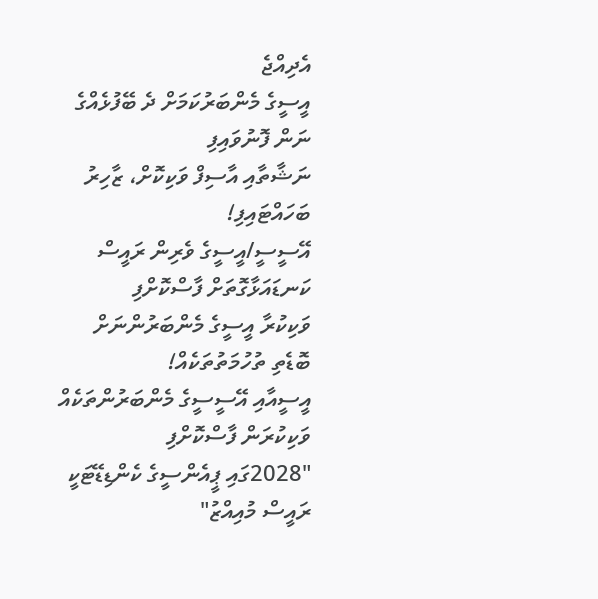އެދިއްޖެ
އީސީގެ މެންބަރުކަމަށް ދެ ބޭފުޅެއްގެ ނަން ފޮނުވައިފި
ނަޝާތާއި އާސިފް ވަކިކޮށް، ޒާހިރު ބަހައްޓައިފި!
އޭސީސީ/އީސީގެ ވެރިން ރައީސް ކަނޑައަޅާގޮތަށް ފާސްކޮށްފި
ވަކިކުރާ އީސީގެ މެންބަރުންނަށް ބޮޑެތި ތުހުމަތުތަކެއް!
އީސީއާއި އޭސީސީގެ މެންބަރުންތަކެއް ވަކިކުރަން ފާސްކޮށްފި
"2028ގައި ޕީއެންސީގެ ކެންޑިޑޭޓަކީ ރައީސް މުއިއްޒު"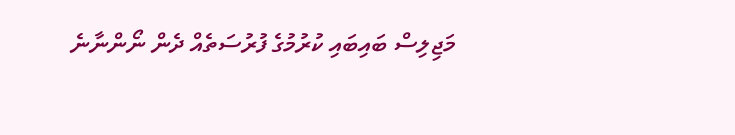މަޖިލިސް ބައިބައި ކުރުމުގެ ފުރުސަތެއް ދެން ނޯންނާނެ